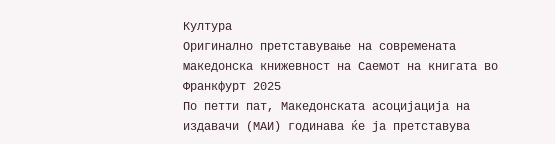Култура
Оригинално претставување на современата македонска книжевност на Саемот на книгата во Франкфурт 2025
По петти пат, Македонската асоцијација на издавачи (МАИ) годинава ќе ја претставува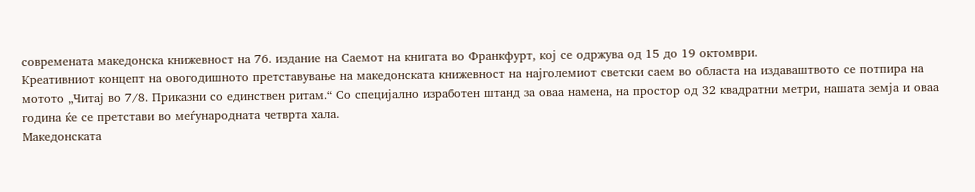современата македонска книжевност на 76. издание на Саемот на книгата во Франкфурт, кој се одржува од 15 до 19 октомври.
Креативниот концепт на овогодишното претставување на македонската книжевност на најголемиот светски саем во областа на издаваштвото се потпира на мотото „Читај во 7/8. Приказни со единствен ритам.“ Со специјално изработен штанд за оваа намена, на простор од 32 квадратни метри, нашата земја и оваа година ќе се претстави во меѓународната четврта хала.
Македонската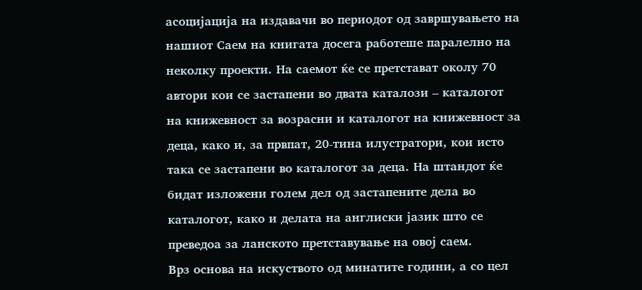асоцијација на издавачи во периодот од завршувањето на нашиот Саем на книгата досега работеше паралелно на неколку проекти. На саемот ќе се претстават околу 70 автори кои се застапени во двата каталози – каталогот на книжевност за возрасни и каталогот на книжевност за деца, како и, за првпат, 20-тина илустратори, кои исто така се застапени во каталогот за деца. На штандот ќе бидат изложени голем дел од застапените дела во каталогот, како и делата на англиски јазик што се преведоа за ланското претставување на овој саем.
Врз основа на искуството од минатите години, а со цел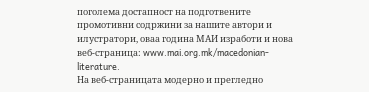поголема достапност на подготвените промотивни содржини за нашите автори и илустратори, оваа година МАИ изработи и нова веб-страница: www.mai.org.mk/macedonian-literature.
На веб-страницата модерно и прегледно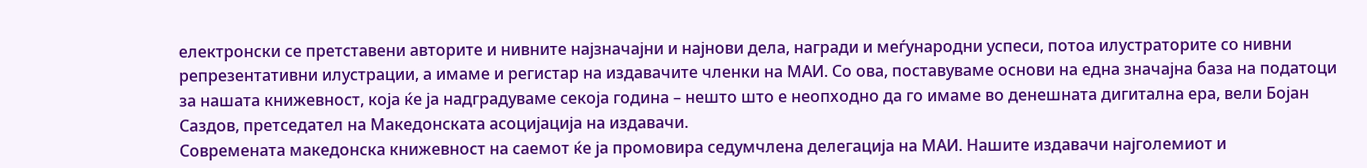електронски се претставени авторите и нивните најзначајни и најнови дела, награди и меѓународни успеси, потоа илустраторите со нивни репрезентативни илустрации, а имаме и регистар на издавачите членки на МАИ. Со ова, поставуваме основи на една значајна база на податоци за нашата книжевност, која ќе ја надградуваме секоја година – нешто што е неопходно да го имаме во денешната дигитална ера, вели Бојан Саздов, претседател на Македонската асоцијација на издавачи.
Современата македонска книжевност на саемот ќе ја промовира седумчлена делегација на МАИ. Нашите издавачи најголемиот и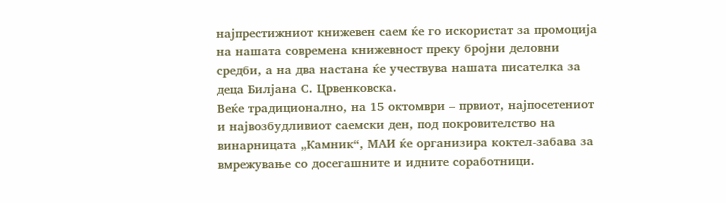најпрестижниот книжевен саем ќе го искористат за промоција на нашата современа книжевност преку бројни деловни средби, а на два настана ќе учествува нашата писателка за деца Билјана С. Црвенковска.
Веќе традиционално, на 15 октомври – првиот, најпосетениот и највозбудливиот саемски ден, под покровителство на винарницата „Камник“, МАИ ќе организира коктел-забава за вмрежување со досегашните и идните соработници.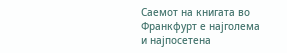Саемот на книгата во Франкфурт е најголема и најпосетена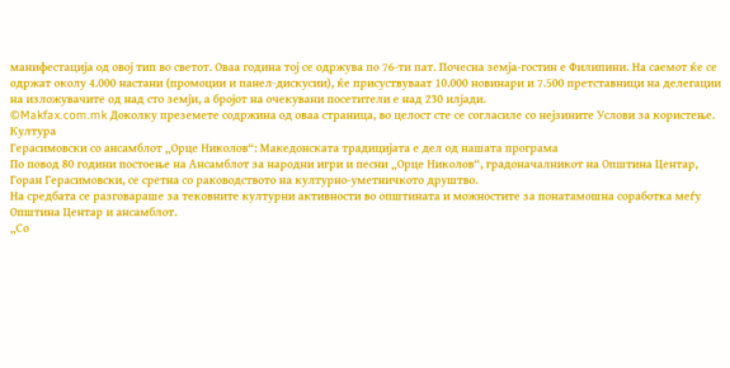манифестација од овој тип во светот. Оваа година тој се одржува по 76-ти пат. Почесна земја-гостин е Филипини. На саемот ќе се одржат околу 4.000 настани (промоции и панел-дискусии), ќе присуствуваат 10.000 новинари и 7.500 претставници на делегации на изложувачите од над сто земји, а бројот на очекувани посетители е над 230 илјади.
©Makfax.com.mk Доколку преземете содржина од оваа страница, во целост сте се согласиле со нејзините Услови за користење.
Култура
Герасимовски со ансамблот „Орце Николов“: Македонската традицијата е дел од нашата програма
По повод 80 години постоење на Ансамблот за народни игри и песни „Орце Николов“, градоначалникот на Општина Центар, Горан Герасимовски, се сретна со раководството на културно-уметничкото друштво.
На средбата се разговараше за тековните културни активности во општината и можностите за понатамошна соработка меѓу Општина Центар и ансамблот.
„Со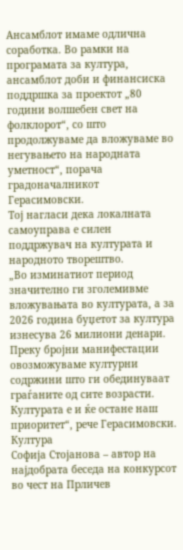Ансамблот имаме одлична соработка. Во рамки на програмата за култура, ансамблот доби и финансиска поддршка за проектот „80 години волшебен свет на фолклорот“, со што продолжуваме да вложуваме во негувањето на народната уметност“, порача градоначалникот Герасимовски.
Тој нагласи дека локалната самоуправа е силен поддржувач на културата и народното творештво.
„Во изминатиот период значително ги зголемивме вложувањата во културата, а за 2026 година буџетот за култура изнесува 26 милиони денари. Преку бројни манифестации овозможуваме културни содржини што ги обединуваат граѓаните од сите возрасти. Културата е и ќе остане наш приоритет“, рече Герасимовски.
Култура
Софија Стојанова – автор на најдобрата беседа на конкурсот во чест на Прличев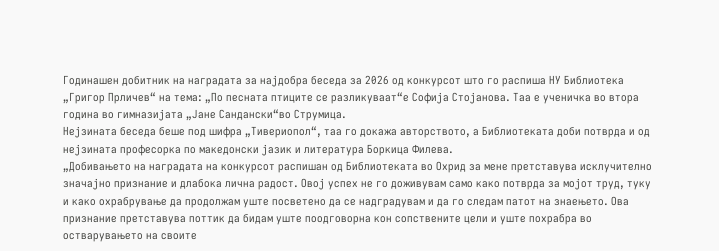Годинашен добитник на наградата за најдобра беседа за 2026 од конкурсот што го распиша НУ Библиотека „Григор Прличев“ на тема: „По песната птиците се разликуваат“е Софија Стојанова. Таа е ученичка во втора година во гимназијата „Јане Сандански“во Струмица.
Нејзината беседа беше под шифра „Тивериопол“, таа го докажа авторството, а Библиотеката доби потврда и од нејзината професорка по македонски јазик и литература Боркица Филева.
„Добивањето на наградата на конкурсот распишан од Библиотеката во Охрид за мене претставува исклучително значајно признание и длабока лична радост. Овој успех не го доживувам само како потврда за мојот труд, туку и како охрабрување да продолжам уште посветено да се надградувам и да го следам патот на знаењето. Ова признание претставува поттик да бидам уште поодговорна кон сопствените цели и уште похрабра во остварувањето на своите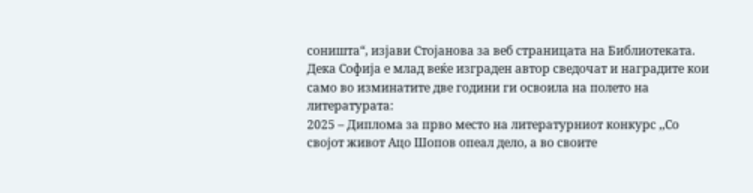соништа“, изјави Стојанова за веб страницата на Библиотеката.
Дека Софија е млад веќе изграден автор сведочат и наградите кои само во изминатите две години ги освоила на полето на литературата:
2025 – Диплома за прво место на литературниот конкурс ,,Со својот живот Ацо Шопов опеал дело, а во своите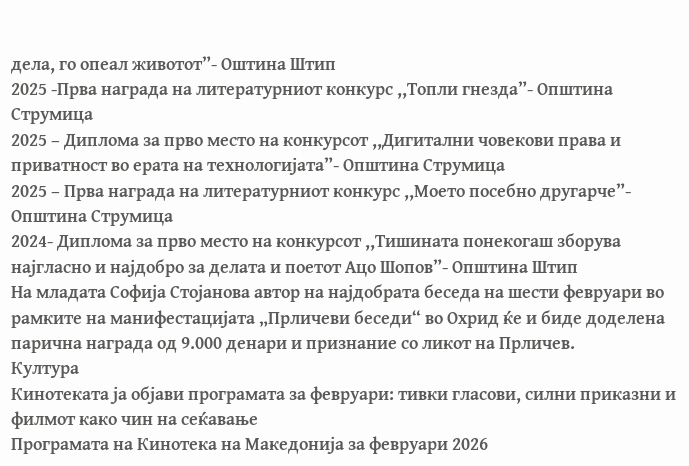дела, го опеал животот”- Оштина Штип
2025 -Прва награда на литературниот конкурс ,,Топли гнезда”- Општина Струмица
2025 – Диплома за прво место на конкурсот ,,Дигитални човекови права и приватност во ерата на технологијата”- Општина Струмица
2025 – Прва награда на литературниот конкурс ,,Моето посебно другарче”- Општина Струмица
2024- Диплома за прво место на конкурсот ,,Тишината понекогаш зборува најгласно и најдобро за делата и поетот Ацо Шопов”- Општина Штип
На младата Софија Стојанова автор на најдобрата беседа на шести февруари во рамките на манифестацијата „Прличеви беседи“ во Охрид ќе и биде доделена парична награда од 9.000 денари и признание со ликот на Прличев.
Култура
Кинотеката ја објави програмата за февруари: тивки гласови, силни приказни и филмот како чин на сеќавање
Програмата на Кинотека на Македонија за февруари 2026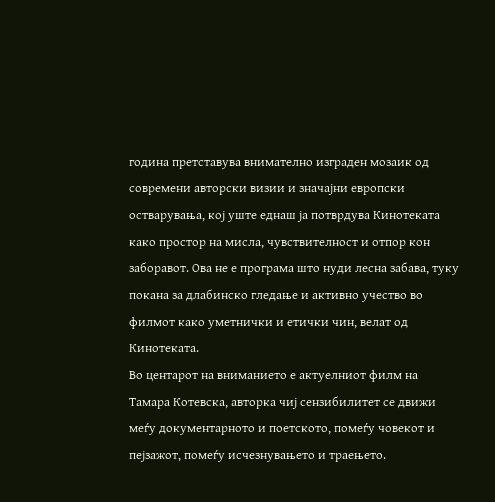година претставува внимателно изграден мозаик од современи авторски визии и значајни европски остварувања, кој уште еднаш ја потврдува Кинотеката како простор на мисла, чувствителност и отпор кон заборавот. Ова не е програма што нуди лесна забава, туку покана за длабинско гледање и активно учество во филмот како уметнички и етички чин, велат од Кинотеката.
Во центарот на вниманието е актуелниот филм на Тамара Котевска, авторка чиј сензибилитет се движи меѓу документарното и поетското, помеѓу човекот и пејзажот, помеѓу исчезнувањето и траењето.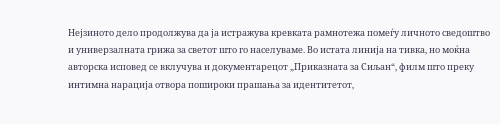Нејзиното дело продолжува да ја истражува кревката рамнотежа помеѓу личното сведоштво и универзалната грижа за светот што го населуваме. Во истата линија на тивка, но моќна авторска исповед се вклучува и документарецот „Приказната за Сиљан“, филм што преку интимна нарација отвора пошироки прашања за идентитетот,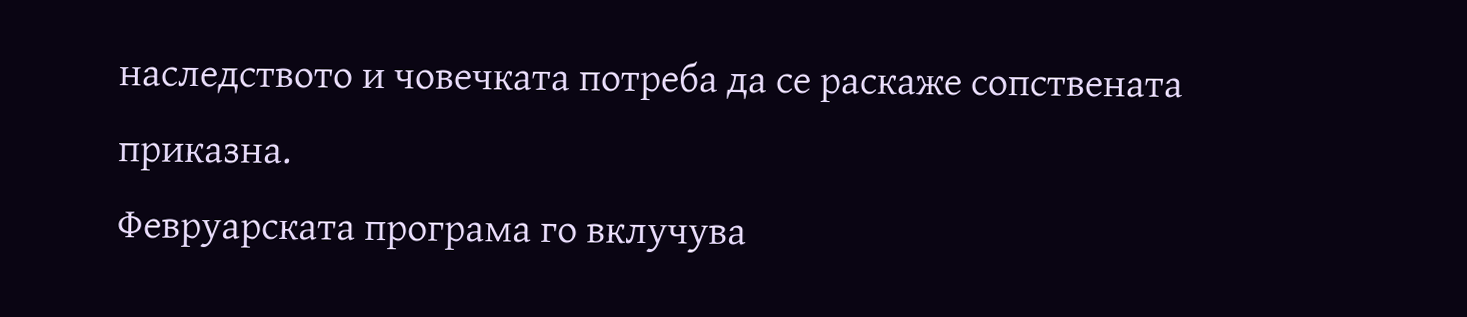наследството и човечката потреба да се раскаже сопствената приказна.
Февруарската програма го вклучува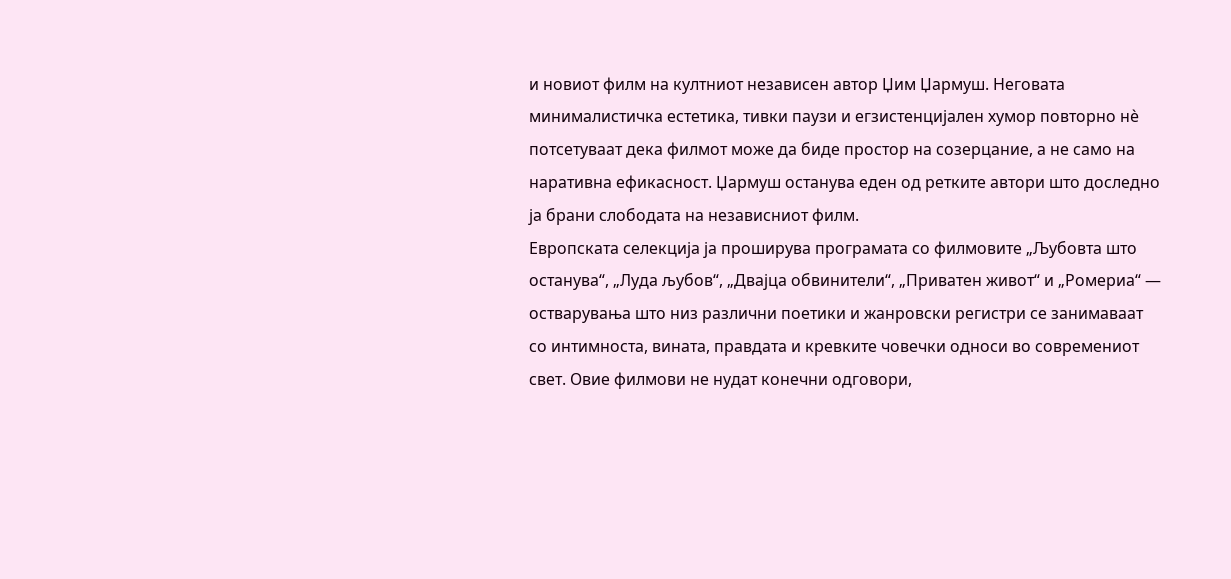и новиот филм на култниот независен автор Џим Џармуш. Неговата минималистичка естетика, тивки паузи и егзистенцијален хумор повторно нè потсетуваат дека филмот може да биде простор на созерцание, а не само на наративна ефикасност. Џармуш останува еден од ретките автори што доследно ја брани слободата на независниот филм.
Европската селекција ја проширува програмата со филмовите „Љубовта што останува“, „Луда љубов“, „Двајца обвинители“, „Приватен живот“ и „Ромериа“ — остварувања што низ различни поетики и жанровски регистри се занимаваат со интимноста, вината, правдата и кревките човечки односи во современиот свет. Овие филмови не нудат конечни одговори,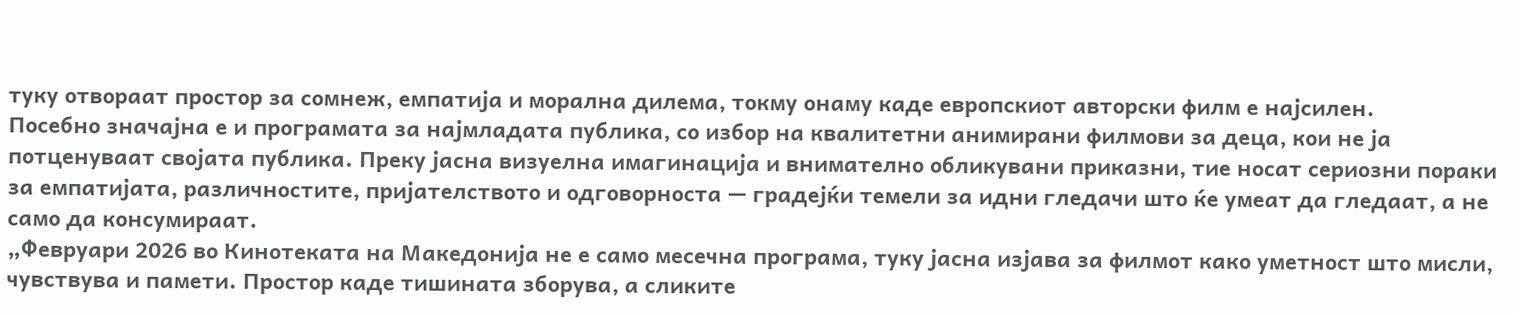туку отвораат простор за сомнеж, емпатија и морална дилема, токму онаму каде европскиот авторски филм е најсилен.
Посебно значајна е и програмата за најмладата публика, со избор на квалитетни анимирани филмови за деца, кои не ја потценуваат својата публика. Преку јасна визуелна имагинација и внимателно обликувани приказни, тие носат сериозни пораки за емпатијата, различностите, пријателството и одговорноста — градејќи темели за идни гледачи што ќе умеат да гледаат, а не само да консумираат.
„Февруари 2026 во Кинотеката на Македонија не е само месечна програма, туку јасна изјава за филмот како уметност што мисли, чувствува и памети. Простор каде тишината зборува, а сликите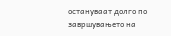остануваат долго по завршувањето на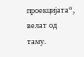проекцијата“, велат од таму.